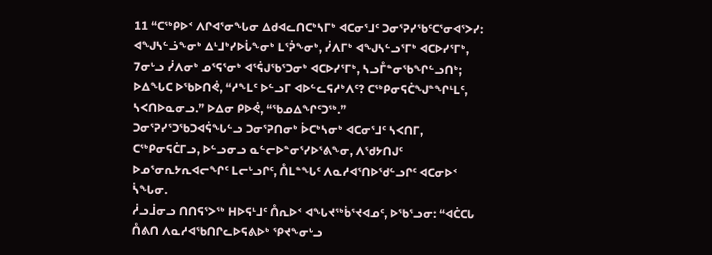11 “ᑕᖅᑭᐅᑉ ᐱᒋᐊᕐᓂᖓᓂ ᐃᑯᐊᓚᑎᑕᒃᓴᒥᒃ ᐊᑕᓂᕐᒧᑦ ᑐᓂᕐᕈᓯᖃᑦᑕᕐᓂᐊᕐᐳᓯ: ᐊᖑᓴᓪᓘᖕᓂᒃ ᐃᒻᒧᒃᓯᐅᒑᖕᓂᒃ ᒪᕐᕉᖕᓂᒃ, ᓰᐱᒥᒃ ᐊᖑᓴᓪᓗᕐᒥᒃ ᐊᑕᐅᓯᕐᒥᒃ, 7ᓂᒡᓗ ᓰᐱᓂᒃ ᓄᕐᕋᕐᓂᒃ ᐊᕐᕌᒍᖃᕐᑐᓂᒃ ᐊᑕᐅᓯᕐᒥᒃ, ᓴᓗᒤᓐᓂᖃᖏᓪᓗᑎᒃ;
ᐅᐃᖓᑕ ᐅᖃᐅᑎᕚ, “ᓱᖕᒪᑦ ᐅᓪᓗᒥ ᐊᐅᓪᓚᕋᓱᒃᐱᑦ? ᑕᖅᑭᓂᕋᑖᖑᓐᖏᒻᒪᑦ, ᓴᐸᑎᐅᓇᓂᓗ.” ᐅᐃᓂ ᑭᐅᕚ, “ᖃᓄᐃᖏᑦᑐᖅ.”
ᑐᓂᕐᕈᓯᕐᑐᖃᑐᐊᕌᖓᓪᓗ ᑐᓂᕐᕈᑎᓂᒃ ᐆᑕᒃᓴᓂᒃ ᐊᑕᓂᕐᒧᑦ ᓴᐸᑎᒥ, ᑕᖅᑭᓂᕋᑖᒥᓗ, ᐅᓪᓗᓂᓗ ᓇᓪᓕᐅᓐᓂᕐᓯᐅᕐᕕᖕᓂ, ᐱᖁᔭᑎᒍᑦ ᐅᓄᕐᓂᕆᔭᕆᐊᓕᖏᑦ ᒪᓕᒡᓗᒋᑦ, ᑍᒪᓐᖓᑦ ᐱᓇᓱᐊᕐᑎᐅᖁᓪᓗᒋᑦ ᐊᑕᓂᐅᑉ ᓵᖓᓂ.
ᓲᓗᒨᓂᓗ ᑎᑎᕋᕐᐳᖅ ᕼᐅᕋᒻᒧᑦ ᑍᕆᐅᑉ ᐊᖓᔪᖅᑳᕐᔪᐊᓄᑦ, ᐅᖃᕐᓗᓂ: “ᐊᑖᑕᒐ ᑍᕕᑎ ᐱᓇᓱᐊᖃᑎᒋᓚᐅᕋᕕᐅᒃ ᕿᔪᖕᓂᒡᓗ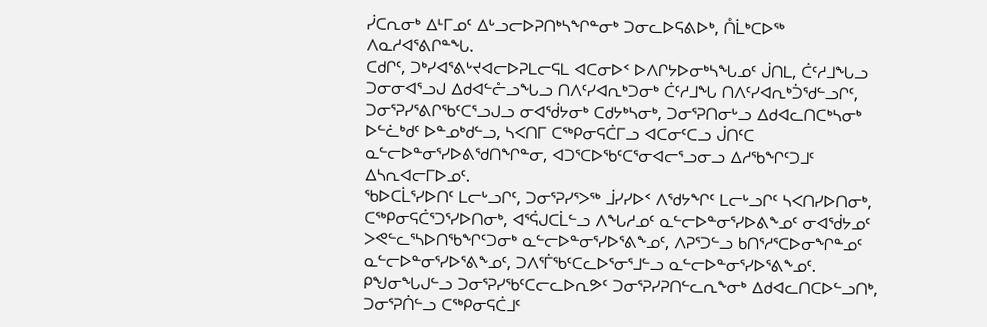ᓰᑕᕆᓂᒃ ᐃᒻᒥᓄᑦ ᐃᒡᓗᓕᐅᕈᑎᒃᓴᖏᓐᓂᒃ ᑐᓂᓚᐅᕋᕕᐅᒃ, ᑍᒫᒃᑕᐅᖅ ᐱᓇᓱᐊᕐᕕᒋᓐᖓ.
ᑕᑯᒋᑦ, ᑐᒃᓯᐊᕐᕕᒡᔪᐊᓕᐅᕈᒪᓕᕋᒪ ᐊᑕᓂᐅᑉ ᐅᐱᒋᔭᐅᓂᒃᓴᖓᓄᑦ ᒎᑎᒪ, ᑖᑦᓱᒧᖓᓗ ᑐᓂᓂᐊᕐᓗᒍ ᐃᑯᐊᓪᓔᓗᖓᓗ ᑎᐱᑦᓯᐊᕆᒃᑐᓂᒃ ᑖᑦᓱᒧᖓ ᑎᐱᑦᓯᐊᕆᒃᑑᖁᓪᓗᒋᑦ, ᑐᓂᕐᕈᓯᕐᕕᒋᖃᑦᑕᕐᓗᒍᓗ ᓂᐊᖂᔭᓂᒃ ᑕᑯᔭᒃᓴᓂᒃ, ᑐᓂᕐᕈᑎᓂᒡᓗ ᐃᑯᐊᓚᑎᑕᒃᓴᓂᒃ ᐅᓪᓛᒃᑯᑦ ᐅᓐᓄᒃᑯᓪᓗ, ᓴᐸᑎᒥ ᑕᖅᑭᓂᕋᑖᒥᓗ ᐊᑕᓂᑦᑕᓗ ᒎᑎᑦᑕ ᓇᓪᓕᐅᓐᓂᕐᓯᐅᕕᖁᑎᖏᓐᓂ, ᐊᑐᕐᑕᐅᖃᑦᑕᕐᓂᐊᓕᕐᓗᓂᓗ ᐃᓱᖃᖏᑦᑐᒧᑦ ᐃᓴᕆᐊᓕᒥᐅᓄᑦ.
ᖃᐅᑕᒫᕐᓯᐅᑎᑦ ᒪᓕᒡᓗᒋᑦ, ᑐᓂᕐᕈᓯᕐᐳᖅ ᒨᓯᓯᐅᑉ ᐱᖁᔭᖏᑦ ᒪᓕᒡᓗᒋᑦ ᓴᐸᑎᓯᐅᑎᓂᒃ, ᑕᖅᑭᓂᕋᑖᕐᑐᕐᓯᐅᑎᓂᒃ, ᐊᕐᕌᒍᑕᒫᓪᓗ ᐱᖓᓱᓄᑦ ᓇᓪᓕᐅᓐᓂᕐᓯᐅᕕᖕᓄᑦ ᓂᐊᖂᔭᓄᑦ ᐳᕙᓪᓚᕐᓴᐅᑎᖃᖏᑦᑐᓂᒃ ᓇᓪᓕᐅᓐᓂᕐᓯᐅᕐᕕᖕᓄᑦ, ᐱᕈᕐᑐᓪᓗ ᑲᑎᕐᓱᕐᑕᐅᓂᖏᓐᓄᑦ ᓇᓪᓕᐅᓐᓂᕐᓯᐅᕐᕕᖕᓄᑦ, ᑐᐱᕐᒦᖃᑦᑕᓚᐅᕐᓂᕐᒧᓪᓗ ᓇᓪᓕᐅᓐᓂᕐᓯᐅᕐᕕᖕᓄᑦ.
ᑭᖑᓂᖓᒍᓪᓗ ᑐᓂᕐᕈᓯᖃᑦᑕᓕᓚᐅᕆᕗᑦ ᑐᓂᕐᕈᓯᕈᑎᓪᓚᕆᖕᓂᒃ ᐃᑯᐊᓚᑎᑕᐅᓪᓗᑎᒃ, ᑐᓂᕐᕈᑏᓪᓗ ᑕᖅᑭᓂᕋᑖᒧᑦ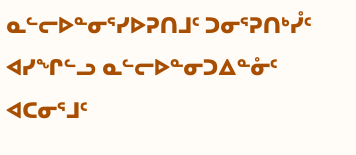ᓇᓪᓕᐅᓐᓂᕐᓯᐅᕈᑎᒧᑦ ᑐᓂᕐᕈᑎᒃᓮᑦ ᐊᓯᖏᓪᓗ ᓇᓪᓕᐅᓐᓂᑐᐃᓐᓁᑦ ᐊᑕᓂᕐᒧᑦ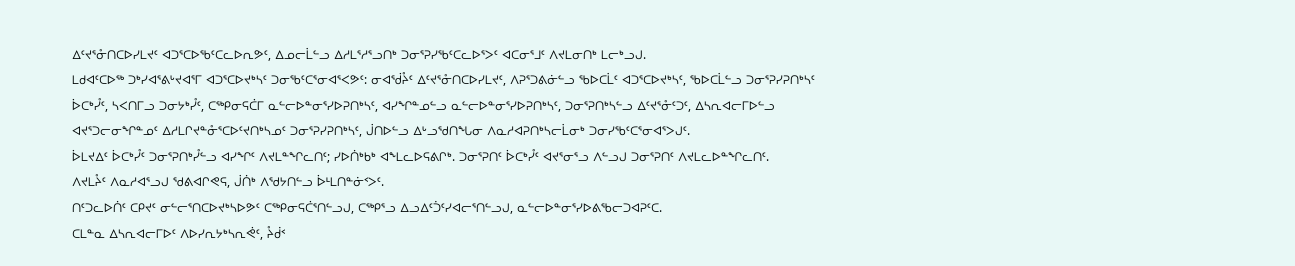ᐃᑦᔪᕐᓁᑎᑕᐅᓯᒪᔪᑦ ᐊᑐᕐᑕᐅᖃᑦᑕᓚᐅᕆᕗᑦ, ᐃᓄᓕᒫᓪᓗ ᐃᓱᒪᕐᓱᕐᓗᑎᒃ ᑐᓂᕐᕈᓯᖃᑦᑕᓚᐅᕐᐳᑦ ᐊᑕᓂᕐᒧᑦ ᐱᔪᒪᓂᑎᒃ ᒪᓕᒃᓗᒍ.
ᒪᑯᐊᑦᑕᐅᖅ ᑐᒃᓯᐊᕐᕕᒡᔪᐊᕐᒥ ᐊᑐᕐᑕᐅᔪᒃᓴᑦ ᑐᓂᖃᑦᑕᕐᓂᐊᕐᐸᕗᑦ: ᓂᐊᖂᔧᑦ ᐃᑦᔪᕐᓁᑎᑕᐅᓯᒪᔪᑦ, ᐱᕈᕐᑐᕕᓃᓪᓗ ᖃᐅᑕᒫᑦ ᐊᑐᕐᑕᐅᔪᒃᓴᑦ, ᖃᐅᑕᒫᓪᓗ ᑐᓂᕐᕈᓯᕈᑎᒃᓴᑦ ᐆᑕᒃᓮᑦ, ᓴᐸᑎᒥᓗ ᑐᓂᔭᒃᓮᑦ, ᑕᖅᑭᓂᕋᑖᒥ ᓇᓪᓕᐅᓐᓂᕐᓯᐅᕈᑎᒃᓴᑦ, ᐊᓯᖏᓐᓄᓪᓗ ᓇᓪᓕᐅᓐᓂᕐᓯᐅᕈᑎᒃᓴᑦ, ᑐᓂᕐᕈᑎᒃᓴᓪᓗ ᐃᑦᔪᕐᓁᑦᑐᑦ, ᐃᓴᕆᐊᓕᒥᐅᓪᓗ ᐊᔪᕐᑐᓕᓂᖏᓐᓄᑦ ᐃᓱᒪᒋᔪᓐᓁᕐᑕᐅᑦᔪᑎᒃᓴᓄᑦ ᑐᓂᕐᕈᓯᕈᑎᒃᓴᑦ, ᒎᑎᐅᓪᓗ ᐃᒡᓗᖁᑎᖓᓂ ᐱᓇᓱᐊᕈᑎᒃᓴᓕᒫᓂᒃ ᑐᓂᓯᖃᑦᑕᕐᓂᐊᕐᐳᒍᑦ.
ᐆᒪᔪᐃᑦ ᐆᑕᒃᓮᑦ ᑐᓂᕐᕈᑎᒃᓮᓪᓗ ᐊᓯᖏᑦ ᐱᔪᒪᓐᖏᓚᑎᑦ; ᓯᐅᑏᒃᑲᒃ ᐊᖕᒪᓚᐅᕋᕕᒋᒃ. ᑐᓂᕐᕈᑎᑦ ᐆᑕᒃᓮᑦ ᐊᔪᕐᓂᕐᓗ ᐱᓪᓗᒍ ᑐᓂᕐᕈᑎᑦ ᐱᔪᒪᓚᐅᓐᖏᓚᑎᑦ.
ᐱᔪᒪᔧᑦ ᐱᓇᓱᐊᕐᓗᒍ ᖁᕕᐊᒋᕙᕋ, ᒎᑏᒃ ᐱᖁᔭᑎᓪᓗ ᐆᒻᒪᑎᓐᓃᑉᐳᑦ.
ᑎᑦᑐᓚᐅᑏᑦ ᑕᑭᔪᑦ ᓂᓪᓕᕐᑎᑕᐅᔪᒃᓴᐅᕗᑦ ᑕᖅᑭᓂᕋᑖᕐᑎᓪᓗᒍ, ᑕᖅᑭᕐᓗ ᐃᓗᐃᑦᑑᑦᓯᐊᓕᕐᑎᓪᓗᒍ, ᓇᓪᓕᐅᓐᓂᕐᓯᐅᕕᖃᓕᑐᐊᕈᑦᑕ.
ᑕᒪᓐᓇ ᐃᓴᕆᐊᓕᒥᐅᑦ ᐱᐅᓯᕆᔭᒃᓴᕆᕚᑦ, ᔧᑰᑉ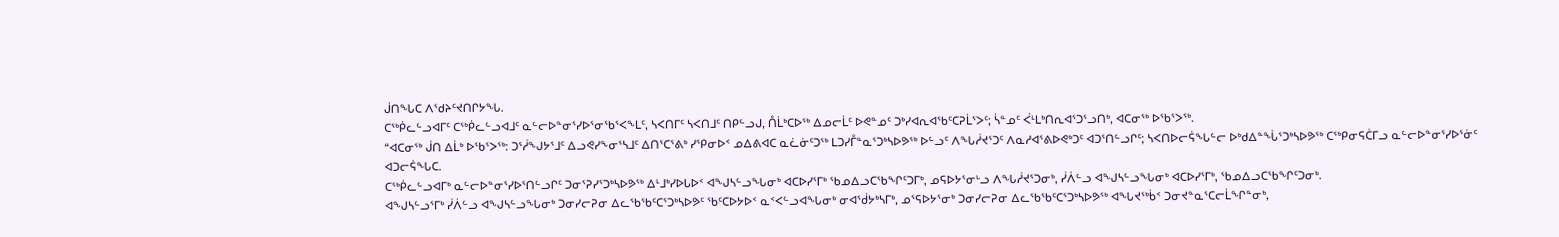ᒎᑎᖓᑕ ᐱᖁᔨᑦᔪᑎᒋᔭᖓ.
ᑕᖅᑮᓚᓪᓗᐊᒥᑦ ᑕᖅᑮᓚᓪᓗᐊᒧᑦ ᓇᓪᓕᐅᓐᓂᕐᓯᐅᕐᓂᖃᕐᐸᖕᒪᑦ, ᓴᐸᑎᒥᑦ ᓴᐸᑎᒧᑦ ᑎᑭᓪᓗᒍ, ᑍᒫᒃᑕᐅᖅ ᐃᓄᓕᒫᑦ ᐅᕙᓐᓄᑦ ᑐᒃᓯᐊᕆᐊᖃᑦᑕᕈᒫᕐᐳᑦ; ᓵᓐᓄᑦ ᐹᒻᒪᒃᑎᕆᐊᕐᑐᕐᓗᑎᒃ, ᐊᑕᓂᖅ ᐅᖃᕐᐳᖅ.
“ᐊᑕᓂᖅ ᒎᑎ ᐃᒫᒃ ᐅᖃᕐᐳᖅ: ᑐᕐᓲᖑᔭᕐᒧᑦ ᐃᓗᕙᓯᖕᓂᕐᓴᒧᑦ ᐃᑎᕐᑕᕐᕕᒃ ᓯᕿᓂᐅᑉ ᓄᐃᕕᐊᑕ ᓇᓛᓃᑦᑐᖅ ᒪᑐᓯᒤᓐᓇᕐᑐᒃᓴᐅᕗᖅ ᐅᓪᓗᑦ ᐱᖓᓲᔪᕐᑐᑦ ᐱᓇᓱᐊᕐᕕᐅᕙᒃᑐᑦ ᐊᑐᕐᑎᓪᓗᒋᑦ; ᓴᐸᑎᐅᓕᕌᖓᓪᓕ ᐅᒃᑯᐃᓐᖔᕐᑐᒃᓴᐅᕗᖅ ᑕᖅᑭᓂᕋᑖᒥᓗ ᓇᓪᓕᐅᓐᓂᕐᓯᐅᕐᓃᑦ ᐊᑐᓕᕌᖓᑕ.
ᑕᖅᑮᓚᓪᓗᐊᒥᒃ ᓇᓪᓕᐅᓐᓂᕐᓯᐅᕐᑎᓪᓗᒋᑦ ᑐᓂᕐᕈᓯᕐᑐᒃᓴᐅᕗᖅ ᐃᒻᒧᒃᓯᐅᒐᐅᑉ ᐊᖑᓴᓪᓗᖓᓂᒃ ᐊᑕᐅᓯᕐᒥᒃ ᖃᓄᐃᓗᑕᖃᖏᑦᑐᒥᒃ, ᓄᕋᐅᔭᕐᓂᒡᓗ ᐱᖓᓲᔪᕐᑐᓂᒃ, ᓰᐲᓪᓗ ᐊᖑᓴᓪᓗᖓᓂᒃ ᐊᑕᐅᓯᕐᒥᒃ, ᖃᓄᐃᓗᑕᖃᖏᑦᑐᓂᒃ.
ᐊᖑᓴᓪᓗᕐᒥᒃ ᓰᐲᓪᓗ ᐊᖑᓴᓪᓗᖓᓂᒃ ᑐᓂᓯᓕᕈᓂ ᐃᓚᖃᖃᑦᑕᕐᑐᒃᓴᐅᕗᑦ ᖃᑦᑕᐅᔭᐅᑉ ᓇᑉᐸᓪᓗᐊᖓᓂᒃ ᓂᐊᖂᔭᒃᓴᒥᒃ, ᓄᕐᕋᐅᔭᕐᓂᒃ ᑐᓂᓯᓕᕈᓂ ᐃᓚᖃᖃᑦᑕᕐᑐᒃᓴᐅᕗᖅ ᐊᖓᔪᖅᑳᑉ ᑐᓂᔪᓐᓇᕐᑕᓕᒫᖏᓐᓂᒃ,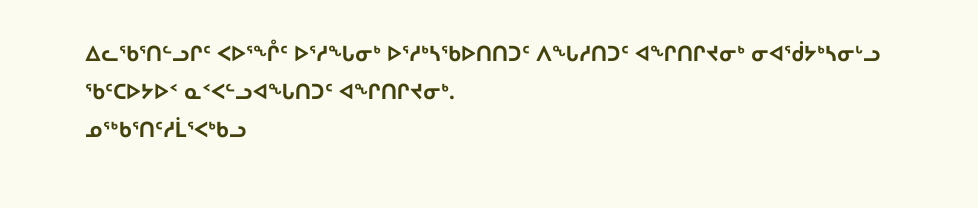ᐃᓚᖃᕐᑎᓪᓗᒋᑦ ᐸᐅᕐᖎᑦ ᐅᕐᓱᖓᓂᒃ ᐅᕐᓱᒃᓴᖃᐅᑎᑎᑐᑦ ᐱᖓᓱᑎᑐᑦ ᐊᖏᑎᒋᔪᓂᒃ ᓂᐊᖂᔭᒃᓴᓂᒡᓗ ᖃᑦᑕᐅᔭᐅᑉ ᓇᑉᐸᓪᓗᐊᖓᑎᑐᑦ ᐊᖏᑎᒋᔪᓂᒃ.
ᓄᖅᑲᕐᑎᑦᓱᒫᕐᐸᒃᑲᓗ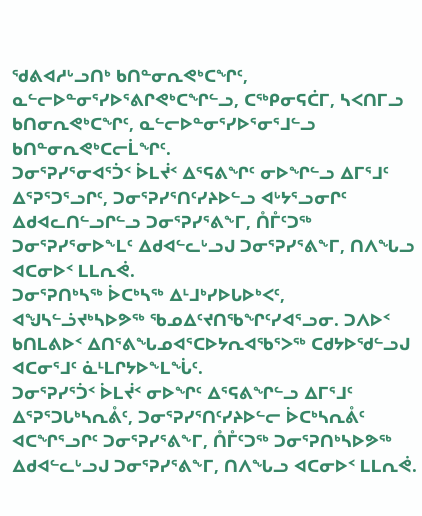ᖁᕕᐊᓱᒡᓗᑎᒃ ᑲᑎᓐᓂᕆᕙᒃᑕᖏᑦ, ᓇᓪᓕᐅᓐᓂᕐᓯᐅᕐᕕᒋᕙᒃᑕᖏᓪᓗ, ᑕᖅᑭᓂᕋᑖᒥ, ᓴᐸᑎᒥᓗ ᑲᑎᓂᕆᕙᒃᑕᖏᑦ, ᓇᓪᓕᐅᓐᓂᕐᓯᐅᕐᓂᕐᒧᓪᓗ ᑲᑎᓐᓂᕆᕙᒃᑕᓕᒫᖏᑦ.
ᑐᓂᕐᕈᓯᕐᓂᐊᕐᑑᑉ ᐆᒪᔫᑉ ᐃᕐᕋᕕᖏᑦ ᓂᐅᖏᓪᓗ ᐃᒥᕐᒧᑦ ᐃᕐᕈᕐᑐᕐᓗᒋᑦ, ᑐᓂᕐᕈᓯᕐᑎᑦᓯᔨᐅᓪᓗ ᐊᒡᔭᕐᓗᓂᒋᑦ ᐃᑯᐊᓚᑎᓪᓗᒋᓪᓗ ᑐᓂᕐᕈᓯᕐᕕᖕᒥ, ᑍᒤᑦᑐᖅ ᑐᓂᕐᕈᓯᕐᓂᐅᖕᒪᑦ ᐃᑯᐊᓪᓚᒡᓗᒍ ᑐᓂᕐᕈᓯᕐᕕᖕᒥ, ᑎᐱᖓᓗ ᐊᑕᓂᐅᑉ ᒪᒪᕆᕚ.
ᑐᓂᕐᕈᑎᒃᓴᖅ ᐆᑕᒃᓴᖅ ᐃᒻᒧᒃᓯᐅᒐᐅᒃᐸᑦ, ᐊᖑᓴᓪᓘᔪᒃᓴᐅᕗᖅ ᖃᓄᐃᑦᔪᑎᖃᖏᑦᓯᐊᕐᓗᓂ. ᑐᐱᐅᑉ ᑲᑎᒪᕕᐅᑉ ᐃᑎᕐᕕᖓᓄᐊᕐᑕᐅᔭᕆᐊᖃᕐᐳᖅ ᑕᑯᔭᐅᖁᓪᓗᒍ ᐊᑕᓂᕐᒧᑦ ᓈᒻᒪᒋᔭᐅᖕᒪᖔᑦ.
ᑐᓂᕐᕈᓯᕐᑑᑉ ᐆᒪᔫᑉ ᓂᐅᖏᑦ ᐃᕐᕋᕕᖏᓪᓗ ᐃᒥᕐᒧᑦ ᐃᕐᕈᕐᑐᒐᒃᓴᕆᕔᑦ, ᑐᓂᕐᕈᓯᕐᑎᑦᓯᔨᐅᓪᓕ ᐆᑕᒃᓴᕆᕔᑦ ᐊᑕᖏᕐᓗᒋᑦ ᑐᓂᕐᕈᓯᕐᕕᖕᒥ, ᑍᒤᑦᑐᖅ ᑐᓂᕐᕈᑎᒃᓴᐅᕗᖅ ᐃᑯᐊᓪᓚᒡᓗᒍ ᑐᓂᕐᕈᓯᕐᕕᖕᒥ, ᑎᐱᖓᓗ ᐊᑕᓂᐅᑉ ᒪᒪᕆᕚ.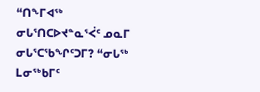“ᑎᖕᒥᐊᖅ ᓂᒐᕐᑎᑕᐅᔪᓐᓇᕐᐹᑦ ᓄᓇᒥ ᓂᒐᕐᑕᖃᖏᑦᑐᒥ? “ᓂᒐᖅ ᒪᓂᖅᑲᒥᑦ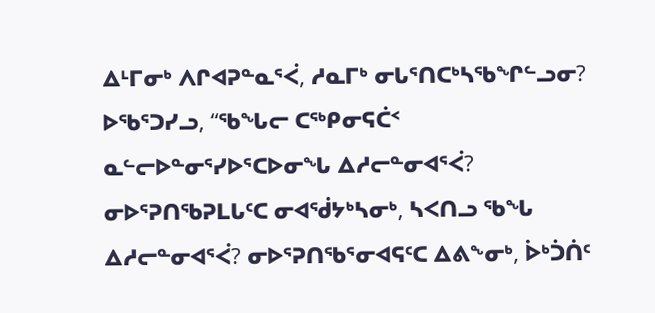ᐃᒻᒥᓂᒃ ᐱᒋᐊᕈᓐᓇᕐᐹ, ᓱᓇᒥᒃ ᓂᒐᕐᑎᑕᒃᓴᖃᖏᓪᓗᓂ?
ᐅᖃᕐᑐᓯᓗ, “ᖃᖓᓕ ᑕᖅᑭᓂᕋᑖᑉ ᓇᓪᓕᐅᓐᓂᕐᓯᐅᕐᑕᐅᓂᖓ ᐃᓱᓕᓐᓂᐊᕐᐹ? ᓂᐅᕐᕈᑎᖃᕈᒪᒐᑦᑕ ᓂᐊᖂᔭᒃᓴᓂᒃ, ᓴᐸᑎᓗ ᖃᖓ ᐃᓱᓕᓐᓂᐊᕐᐹ? ᓂᐅᕐᕈᑎᖃᕐᓂᐊᕋᑦᑕ ᐃᕕᖕᓂᒃ, ᐆᒃᑑᑏᑦ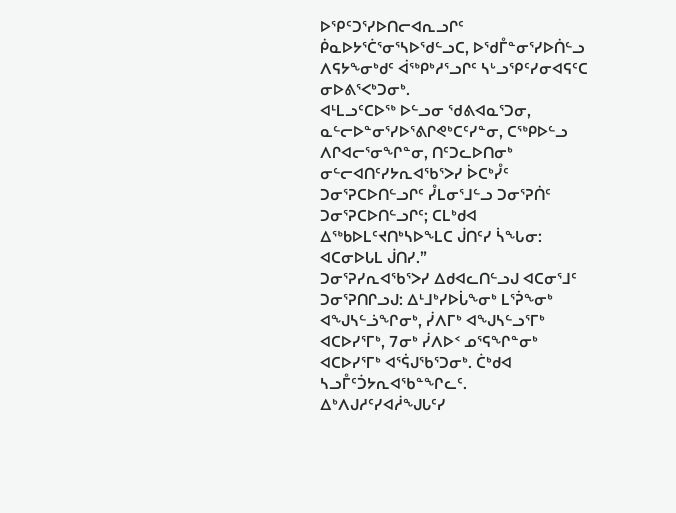ᐅᕿᑦᑐᕐᓯᐅᑎᓕᐊᕆᓗᒋᑦ ᑮᓇᐅᔭᕐᑖᕐᓂᕐᓴᐅᖁᓪᓗᑕ, ᐅᖁᒤᓐᓂᕐᓯᐅᑏᓪᓗ ᐱᕋᔭᖕᓂᒃᑯᑦ ᐋᖅᑭᒃᓱᕐᓗᒋᑦ ᓴᒡᓗᕿᑦᓯᓂᐊᕋᑦᑕ ᓂᐅᕕᕐᐸᒃᑐᓂᒃ.
ᐊᒻᒪᓗᑦᑕᐅᖅ ᐅᓪᓗᓂ ᖁᕕᐊᓇᕐᑐᓂ, ᓇᓪᓕᐅᓐᓂᕐᓯᐅᕐᕕᒋᕙᒃᑕᑦᓯᓐᓂ, ᑕᖅᑭᐅᓪᓗ ᐱᒋᐊᓕᕐᓂᖏᓐᓂ, ᑎᑦᑐᓚᐅᑎᓂᒃ ᓂᓪᓕᐊᑎᑦᓯᔭᕆᐊᖃᕐᐳᓯ ᐆᑕᒃᓮᑦ ᑐᓂᕐᕈᑕᐅᑎᓪᓗᒋᑦ ᓮᒪᓂᕐᒧᓪᓗ ᑐᓂᕐᕈᑏᑦ ᑐᓂᕐᕈᑕᐅᑎᓪᓗᒋᑦ; ᑕᒪᒃᑯᐊ ᐃᖅᑲᐅᒪᑦᔪᑎᒃᓴᐅᖕᒪᑕ ᒎᑎᑦᓯ ᓵᖓᓂ: ᐊᑕᓂᐅᒐᒪ ᒎᑎᓯ.”
ᑐᓂᕐᕈᓯᕆᐊᖃᕐᐳᓯ ᐃᑯᐊᓚᑎᓪᓗᒍ ᐊᑕᓂᕐᒧᑦ ᑐᓂᕐᕈᑎᒋᓗᒍ: ᐃᒻᒧᒃᓯᐅᒑᖕᓂᒃ ᒪᕐᕉᖕᓂᒃ ᐊᖑᓴᓪᓘᖏᓂᒃ, ᓰᐱᒥᒃ ᐊᖑᓴᓪᓗᕐᒥᒃ ᐊᑕᐅᓯᕐᒥᒃ, 7ᓂᒃ ᓰᐱᐅᑉ ᓄᕐᕋᖏᓐᓂᒃ ᐊᑕᐅᓯᕐᒥᒃ ᐊᕐᕌᒍᖃᕐᑐᓂᒃ. ᑖᒃᑯᐊ ᓴᓗᒤᑦᑑᔭᕆᐊᖃᓐᖏᓚᑦ.
ᐃᒃᐱᒍᓱᑦᓯᐊᓲᖑᒐᑦᓯ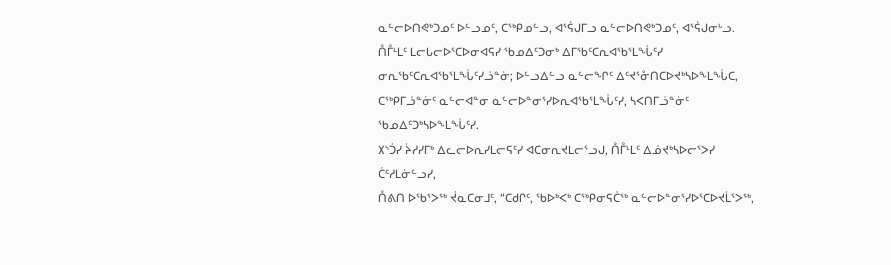ᓇᓪᓕᐅᑎᕙᒃᑐᓄᑦ ᐅᓪᓗᓄᑦ, ᑕᖅᑭᓄᓪᓗ, ᐊᕐᕌᒍᒥᓗ ᓇᓪᓕᐅᑎᕙᒃᑐᓄᑦ, ᐊᕐᕌᒍᓂᒡᓗ.
ᑍᒤᒻᒪᑦ ᒪᓕᒐᓕᐅᕐᑕᐅᓂᐊᕋᓯ ᖃᓄᐃᑦᑐᓂᒃ ᐃᒥᖃᑦᑕᕆᐊᖃᕐᒪᖔᑦᓯ ᓂᕆᖃᑦᑕᕆᐊᖃᕐᒪᖔᑦᓯᓘᓐᓃ; ᐅᓪᓗᐃᓪᓗ ᓇᓪᓕᖏᑦ ᐃᑦᔪᕐᓁᑎᑕᐅᔪᒃᓴᐅᖕᒪᖔᑕ, ᑕᖅᑭᒥᓘᓐᓃᑦ ᓇᓪᓕᐊᓐᓂ ᓇᓪᓕᐅᓐᓂᕐᓯᐅᕆᐊᖃᕐᒪᖔᑦᓯ, ᓴᐸᑎᒥᓘᓐᓃᑦ ᖃᓄᐃᑦᑐᒃᓴᐅᖕᒪᖔᑦᓯ.
᙭ᔅᑑᓯ ᔩᓱᓯᒥᒃ ᐃᓚᓕᐅᕆᓯᒪᓕᕋᑦᓯ ᐊᑕᓂᕆᔪᒪᓕᕐᓗᒍ, ᑍᒤᒻᒪᑦ ᐃᓅᔪᒃᓴᐅᓕᕐᐳᓯ ᑖᑦᓱᒪᓃᓪᓗᓯ,
ᑍᕕᑎ ᐅᖃᕐᐳᖅ ᔫᓇᑕᓂᒧᑦ, “ᑕᑯᒋᑦ, ᖃᐅᒃᐸᒃ ᑕᖅᑭᓂᕋᑖᖅ ᓇᓪᓕᐅᓐᓂᕐᓯᐅᕐᑕᐅᔪᒫᕐᐳᖅ,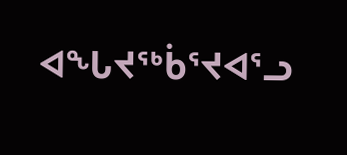ᐊᖓᔪᖅᑳᕐᔪᐊᕐᓗ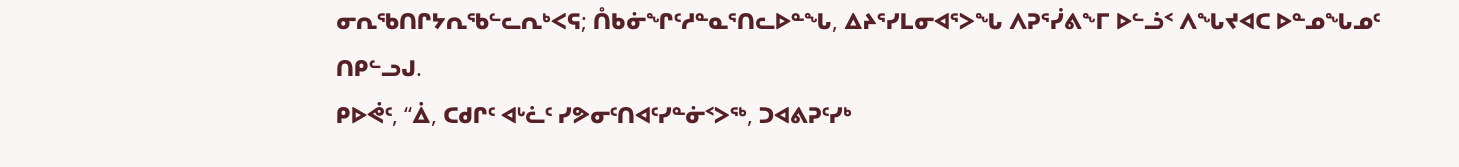ᓂᕆᖃᑎᒋᔭᕆᖃᓪᓚᕆᒃᐸᕋ; ᑍᑲᓃᖏᑦᓱᓐᓇᕐᑎᓚᐅᓐᖓ, ᐃᔨᕐᓯᒪᓂᐊᕐᐳᖓ ᐱᕈᕐᓰᕕᖕᒥ ᐅᓪᓘᑉ ᐱᖓᔪᐊᑕ ᐅᓐᓄᖓᓄᑦ ᑎᑭᓪᓗᒍ.
ᑭᐅᕚᑦ, “ᐄ, ᑕᑯᒋᑦ ᐊᒡᓛᑦ ᓯᕗᓂᑦᑎᐊᑦᓯᓐᓃᑉᐳᖅ, ᑐᐊᕕᕈᑦᓯᒃ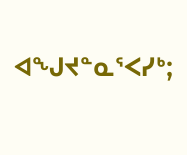ᐊᖑᔪᓐᓇᕐᐸᓯᒃ;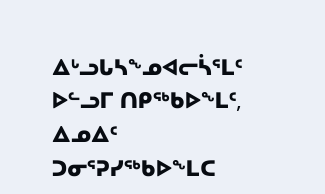ᐃᒡᓗᒐᓴᖕᓄᐊᓕᓵᕐᒪᑦ ᐅᓪᓗᒥ ᑎᑭᖅᑲᐅᖕᒪᑦ, ᐃᓄᐃᑦ ᑐᓂᕐᕈᓯᖅᑲᐅᖕᒪᑕ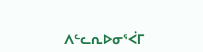ᐱᓪᓚᕆᐅᓂᕐᐹᒥ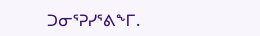ᑐᓂᕐᕈᓯᕐᕕᖕᒥ.